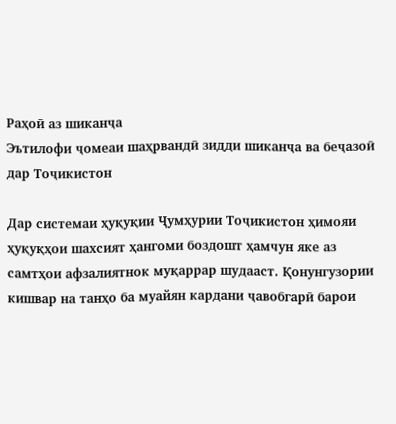Раҳоӣ аз шиканҷа
Эътилофи ҷомеаи шаҳрвандӣ зидди шиканҷа ва беҷазоӣ дар Тоҷикистон

Дар системаи ҳуқуқии Ҷумҳурии Тоҷикистон ҳимояи ҳуқуқҳои шахсият ҳангоми боздошт ҳамчун яке аз самтҳои афзалиятнок муқаррар шудааст. Қонунгузории кишвар на танҳо ба муайян кардани ҷавобгарӣ барои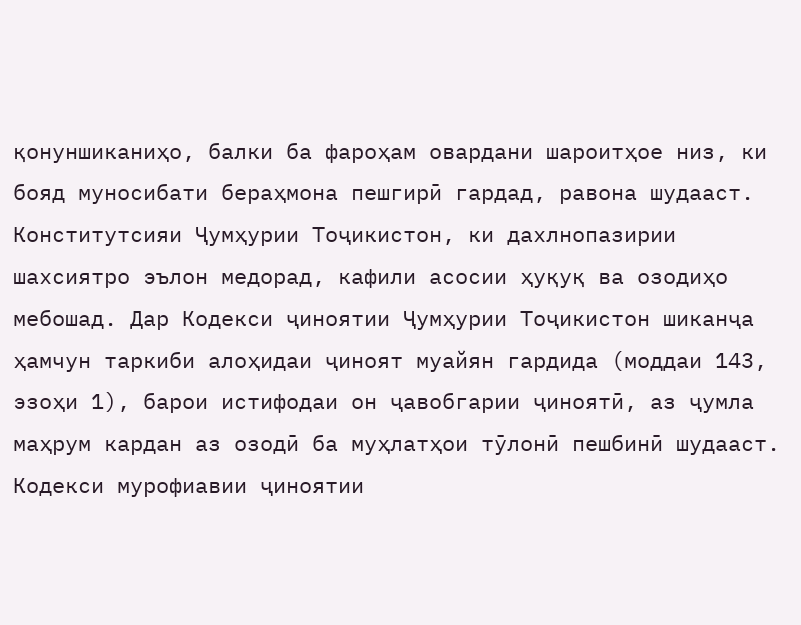қонуншиканиҳо, балки ба фароҳам овардани шароитҳое низ, ки бояд муносибати бераҳмона пешгирӣ гардад, равона шудааст.
Конститутсияи Ҷумҳурии Тоҷикистон, ки дахлнопазирии шахсиятро эълон медорад, кафили асосии ҳуқуқ ва озодиҳо мебошад. Дар Кодекси ҷиноятии Ҷумҳурии Тоҷикистон шиканҷа ҳамчун таркиби алоҳидаи ҷиноят муайян гардида (моддаи 143, эзоҳи 1), барои истифодаи он ҷавобгарии ҷиноятӣ, аз ҷумла маҳрум кардан аз озодӣ ба муҳлатҳои тӯлонӣ пешбинӣ шудааст.
Кодекси мурофиавии ҷиноятии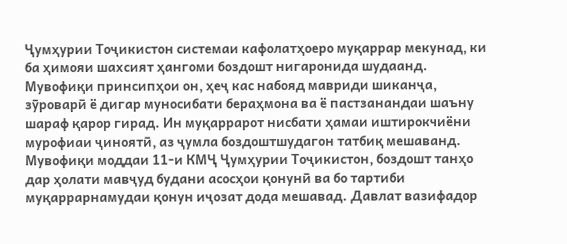Ҷумҳурии Тоҷикистон системаи кафолатҳоеро муқаррар мекунад, ки ба ҳимояи шахсият ҳангоми боздошт нигаронида шудаанд. Мувофиқи принсипҳои он, ҳеҷ кас набояд мавриди шиканҷа, зӯроварӣ ё дигар муносибати бераҳмона ва ё пастзанандаи шаъну шараф қарор гирад. Ин муқаррарот нисбати ҳамаи иштирокчиёни мурофиаи ҷиноятӣ, аз ҷумла боздоштшудагон татбиқ мешаванд.
Мувофиқи моддаи 11-и КМҶ Ҷумҳурии Тоҷикистон, боздошт танҳо дар ҳолати мавҷуд будани асосҳои қонунӣ ва бо тартиби муқаррарнамудаи қонун иҷозат дода мешавад. Давлат вазифадор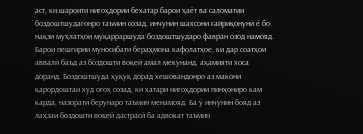аст, ки шароити нигоҳдории бехатар барои ҳаёт ва саломатии боздоштшудагонро таъмин созад, инчунин шахсони ғайриқонунӣ ё бо нақзи муҳлатҳои муқарраршуда боздоштшударо фавран озод намояд.
Барои пешгирии муносибати бераҳмона кафолатҳое, ки дар соатҳои аввали баъд аз боздошти воқеӣ амал мекунанд, аҳамияти хоса доранд. Боздоштшуда ҳуқуқ дорад хешовандонро аз макони қарордоштаи худ огоҳ созад, ки хатари нигоҳдории пинҳониро кам карда, назорати берунаро таъмин менамояд. Ба ӯ инчунин бояд аз лаҳзаи боздошти воқеӣ дастрасӣ ба адвокат таъмин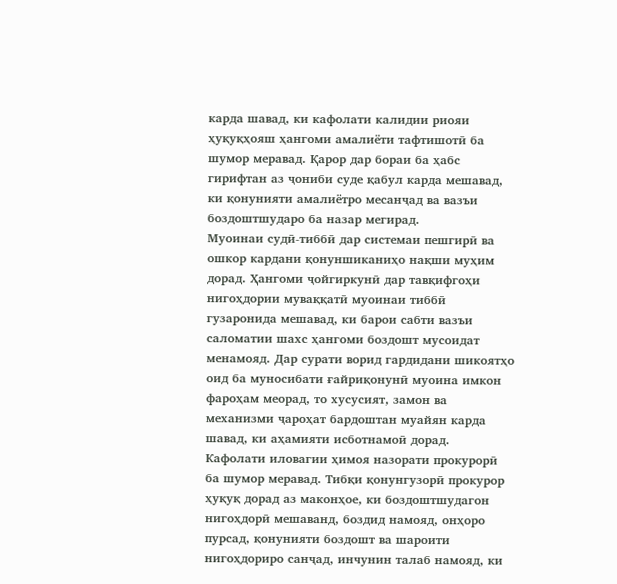карда шавад, ки кафолати калидии риояи ҳуқуқҳояш ҳангоми амалиёти тафтишотӣ ба шумор меравад. Қарор дар бораи ба ҳабс гирифтан аз ҷониби суде қабул карда мешавад, ки қонунияти амалиётро месанҷад ва вазъи боздоштшударо ба назар мегирад.
Муоинаи судӣ-тиббӣ дар системаи пешгирӣ ва ошкор кардани қонуншиканиҳо нақши муҳим дорад. Ҳангоми ҷойгиркунӣ дар тавқифгоҳи нигоҳдории муваққатӣ муоинаи тиббӣ гузаронида мешавад, ки барои сабти вазъи саломатии шахс ҳангоми боздошт мусоидат менамояд. Дар сурати ворид гардидани шикоятҳо оид ба муносибати ғайриқонунӣ муоина имкон фароҳам меорад, то хусусият, замон ва механизми ҷароҳат бардоштан муайян карда шавад, ки аҳамияти исботнамоӣ дорад.
Кафолати иловагии ҳимоя назорати прокурорӣ ба шумор меравад. Тибқи қонунгузорӣ прокурор ҳуқуқ дорад аз маконҳое, ки боздоштшудагон нигоҳдорӣ мешаванд, боздид намояд, онҳоро пурсад, қонунияти боздошт ва шароити нигоҳдориро санҷад, инчунин талаб намояд, ки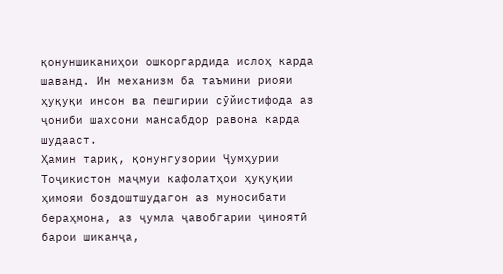қонуншиканиҳои ошкоргардида ислоҳ карда шаванд. Ин механизм ба таъмини риояи ҳуқуқи инсон ва пешгирии сӯйистифода аз ҷониби шахсони мансабдор равона карда шудааст.
Ҳамин тариқ, қонунгузории Ҷумҳурии Тоҷикистон маҷмуи кафолатҳои ҳуқуқии ҳимояи боздоштшудагон аз муносибати бераҳмона, аз ҷумла ҷавобгарии ҷиноятӣ барои шиканҷа,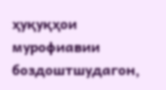ҳуқуқҳои мурофиавии боздоштшудагон,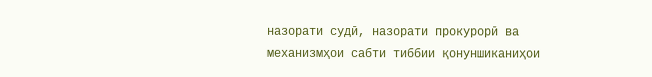назорати судӣ, назорати прокурорӣ ва механизмҳои сабти тиббии қонуншиканиҳои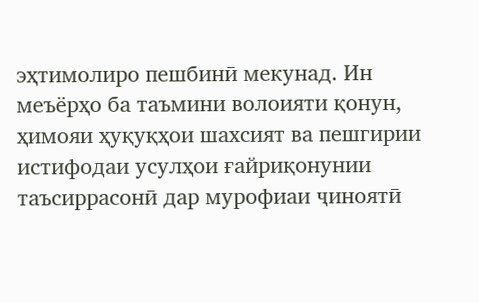эҳтимолиро пешбинӣ мекунад. Ин меъёрҳо ба таъмини волоияти қонун, ҳимояи ҳуқуқҳои шахсият ва пешгирии истифодаи усулҳои ғайриқонунии таъсиррасонӣ дар мурофиаи ҷиноятӣ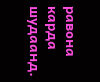равона карда шудаанд.